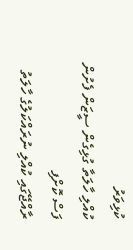ކުޅިވަރު
ކުއްލި ހާލަތާ ގުޅިގެން ސީޒަން ފެށުން ފަސް ކޮށްފި
ރާއްޖޭގައި ކުއްލި ނުރައްކަލުގެ ހާލަތު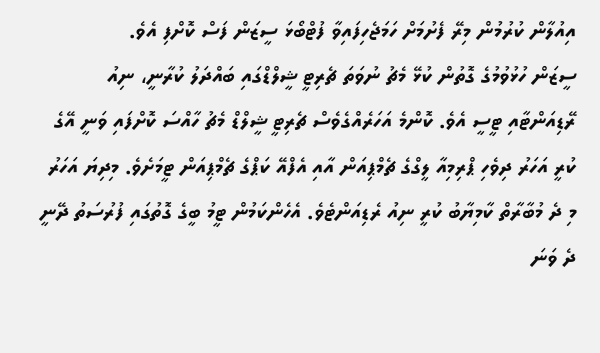އިއުލާން ކުރުމުން މިރޭ ފެށުމަށް ހަމަޖެހިފައިވާ ފުޓްބޯޅަ ސީޒަން ފަސް ކޮށްފި އެވެ.
ސީޒަން ހުޅުވުމުގެ ގޮތުން ކުޅޭ މެޗު ނުވަތަ ޗެރިޓީ ޝީލްޑްގައި ބައްދަލު ކުރާނީ، ނިއު ރޭޑިއަންޓާއި ޓީސީ އެވެ. ކޮންމެ އަހަރެއްގެވެސް ޗެރިޓީ ޝީލްޑް މެޗު ހާއްސަ ކޮށްފައި ވަނީ އޭގެ ކުރީ އަހަރު ދިވެހި ޕްރިމިއާ ލީގްގެ ޗެމްޕިއަން އާއި އެފްއޭ ކަޕްގެ ޗެމްޕިއަން ޓީމަށެވެ. މިދިޔަ އަހަރު މި ދެ މުބާރާތް ކާމިޔާބު ކުރީ ނިއު ރެޑިއަންޓެވެ. އެހެންކަމުން ޓީމު ބީގެ ގޮތުގައި ފުރުސަތު ދޭނީ ދެ ވަނަ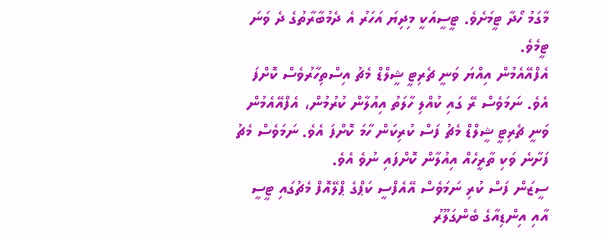މާގަމު ހޯދާ ޓީމަށެވެ. ޓީސީއަކީ މިދިޔަ އަހަރު އެ ދެމުބާރާތުގެ ދެ ވަނަ ޓީމެވެ.
އެފްއޭއެމުން އިއްޔަ ވަނީ ޗެރިޓީ ޝީލްޑް މެޗު އިސްތިހާރުވެސް ކޮށްފަ އެވެ. ނަމަވެސް ރޭ ގައި ކުއްލި ހާލަތު އިއުލާން ކުރުމުން، އެފްއޭއެމުން ވަނީ ޗެރިޓީ ޝީލްޑް މެޗު ފަސް ކުރިކަން ހާމަ ކޮށްފަ އެވެ. ނަމަވެސް މެޗު ފަށާނެ ވަކި ތާރީހެއް އިއުލާން ކޮށްފައި ނުވެ އެވެ.
ސީޒަން ފަސް ކުރި ނަމަވެސް އޭއެފްސީ ކަޕްގެ ޕްލޭއޮފް މެޗުގައި ޓީސީ އާއި އިންޑިއާގެ ބެންގަލޫރު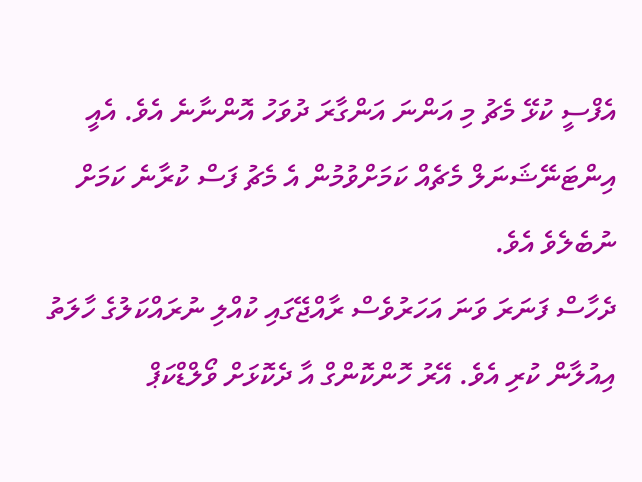އެފްސީ ކުޅޭ މެޗު މި އަންނަ އަންގާރަ ދުވަހު އޮންނާނެ އެވެ. އެއީ އިންޓަނޭޝަނަލް މެޗެއް ކަމަށްވުމުން އެ މެޗު ފަސް ކުރާނެ ކަމަށް ނުބެލެވެ އެވެ.
ދެހާސް ފަނަރަ ވަނަ އަހަރުވެސް ރާއްޖޭގައި ކުއްލި ނުރައްކަލުގެ ހާލަތު އިއުލާން ކުރި އެވެ. އޭރު ހޮންކޮންގް އާ ދެކޮޅަށް ވޯލްޑްކަޕް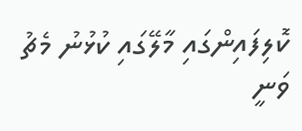ކޮލިފައިންގައި މާލޭގައި ކުޅުނު މެޗު ވަނީ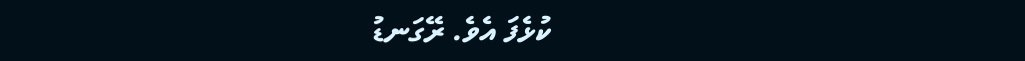ކުޅެފަ އެވެ. ރޭގަނޑު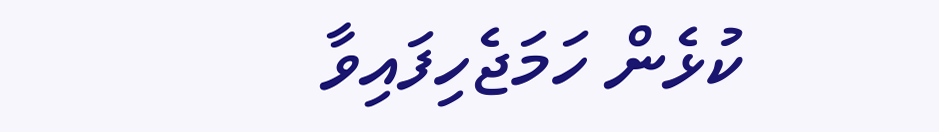ކުޅެން ހަމަޖެހިފައިވާ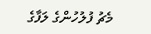މެޗު ފުލުހުންގެ ލަފާގެ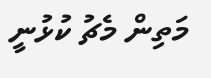މަތިން މެޗު ކުޅުނީ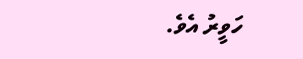ހަވީރު އެވެ.